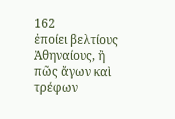162
ἐποίει βελτίους Ἀθηναίους, ἢ πῶς ἄγων καὶ τρέφων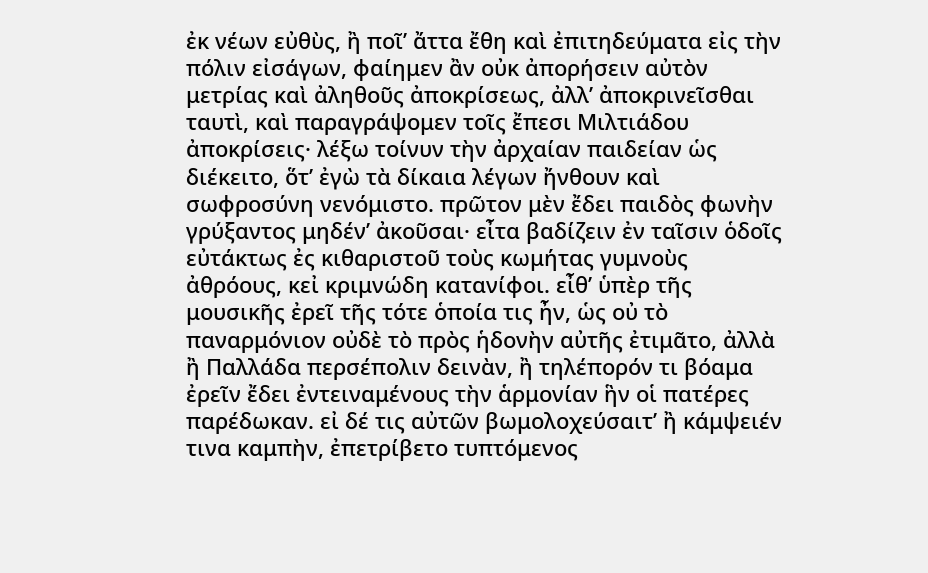ἐκ νέων εὐθὺς, ἢ ποῖʼ ἄττα ἔθη καὶ ἐπιτηδεύματα εἰς τὴν πόλιν εἰσάγων, φαίημεν ἂν οὐκ ἀπορήσειν αὐτὸν μετρίας καὶ ἀληθοῦς ἀποκρίσεως, ἀλλʼ ἀποκρινεῖσθαι ταυτὶ, καὶ παραγράψομεν τοῖς ἔπεσι Μιλτιάδου ἀποκρίσεις· λέξω τοίνυν τὴν ἀρχαίαν παιδείαν ὡς διέκειτο, ὅτʼ ἐγὼ τὰ δίκαια λέγων ἤνθουν καὶ σωφροσύνη νενόμιστο. πρῶτον μὲν ἔδει παιδὸς φωνὴν γρύξαντος μηδένʼ ἀκοῦσαι· εἶτα βαδίζειν ἐν ταῖσιν ὁδοῖς εὐτάκτως ἐς κιθαριστοῦ τοὺς κωμήτας γυμνοὺς ἀθρόους, κεἰ κριμνώδη κατανίφοι. εἶθʼ ὑπὲρ τῆς μουσικῆς ἐρεῖ τῆς τότε ὁποία τις ἦν, ὡς οὐ τὸ παναρμόνιον οὐδὲ τὸ πρὸς ἡδονὴν αὐτῆς ἐτιμᾶτο, ἀλλὰ ἢ Παλλάδα περσέπολιν δεινὰν, ἢ τηλέπορόν τι βόαμα ἐρεῖν ἔδει ἐντειναμένους τὴν ἁρμονίαν ἣν οἱ πατέρες παρέδωκαν. εἰ δέ τις αὐτῶν βωμολοχεύσαιτʼ ἢ κάμψειέν τινα καμπὴν, ἐπετρίβετο τυπτόμενος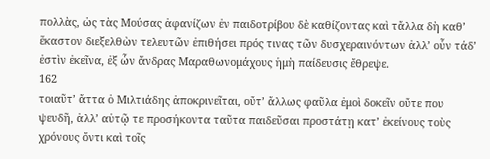πολλὰς, ὡς τὰς Μούσας ἀφανίζων ἐν παιδοτρίβου δὲ καθίζοντας καὶ τἄλλα δὴ καθʼ ἕκαστον διεξελθὼν τελευτῶν ἐπιθήσει πρός τινας τῶν δυσχεραινόντων ἀλλʼ οὖν τάδʼ ἐστὶν ἐκεῖνα, ἐξ ὧν ἄνδρας Μαραθωνομάχους ἡμὴ παίδευσις ἔθρεψε.
162
τοιαῦτʼ ἄττα ὁ Μιλτιάδης ἀποκρινεῖται, οὔτʼ ἄλλως φαῦλα ἐμοὶ δοκεῖν οὔτε που ψευδῆ, ἀλλʼ αὐτῷ τε προσήκοντα ταῦτα παιδεῦσαι προστάτῃ κατʼ ἐκείνους τοὺς χρόνους ὄντι καὶ τοῖς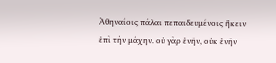Ἀθηναίοις πάλαι πεπαιδευμένοις ἥκειν ἐπὶ τὴν μάχην. οὐ γὰρ ἐνῆν, οὐκ ἐνῆν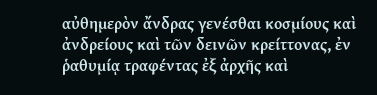αὐθημερὸν ἄνδρας γενέσθαι κοσμίους καὶ ἀνδρείους καὶ τῶν δεινῶν κρείττονας, ἐν ῥαθυμίᾳ τραφέντας ἐξ ἀρχῆς καὶ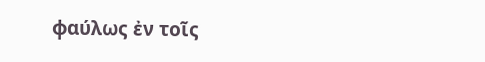φαύλως ἐν τοῖς